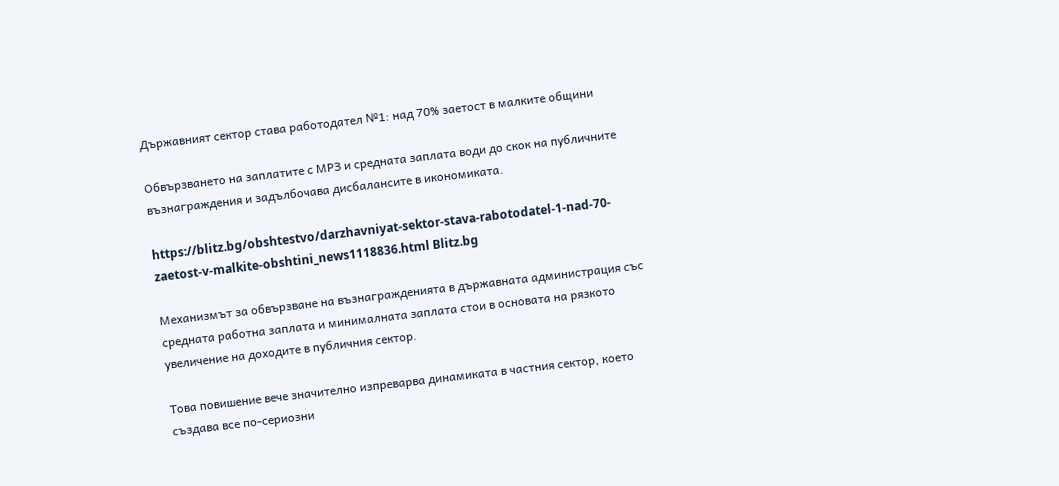Държавният сектор става работодател №1: над 70% заетост в малките общини

Обвързването на заплатите с МРЗ и средната заплата води до скок на публичните възнаграждения и задълбочава дисбалансите в икономиката.

https://blitz.bg/obshtestvo/darzhavniyat-sektor-stava-rabotodatel-1-nad-70-zaetost-v-malkite-obshtini_news1118836.html Blitz.bg

Механизмът за обвързване на възнагражденията в държавната администрация със средната работна заплата и минималната заплата стои в основата на рязкото увеличение на доходите в публичния сектор.

Това повишение вече значително изпреварва динамиката в частния сектор, което създава все по-сериозни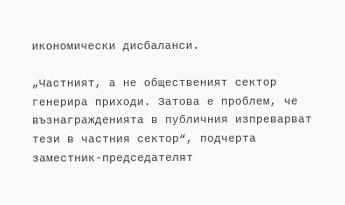икономически дисбаланси.

„Частният, а не общественият сектор генерира приходи. Затова е проблем, че възнагражденията в публичния изпреварват тези в частния сектор“, подчерта заместник-председателят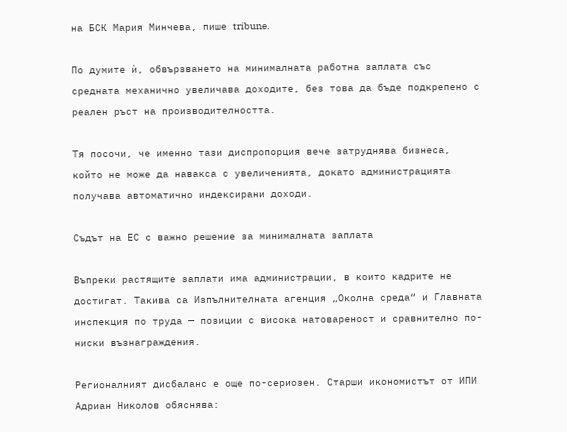на БСК Мария Минчева, пише tribune.

По думите ѝ, обвързването на минималната работна заплата със средната механично увеличава доходите, без това да бъде подкрепено с реален ръст на производителността.

Тя посочи, че именно тази диспропорция вече затруднява бизнеса, който не може да навакса с увеличенията, докато администрацията получава автоматично индексирани доходи.

Съдът на ЕС с важно решение за минималната заплата

Въпреки растящите заплати има администрации, в които кадрите не достигат. Такива са Изпълнителната агенция „Околна среда“ и Главната инспекция по труда — позиции с висока натовареност и сравнително по-ниски възнаграждения.

Регионалният дисбаланс е още по-сериозен. Старши икономистът от ИПИ Адриан Николов обяснява: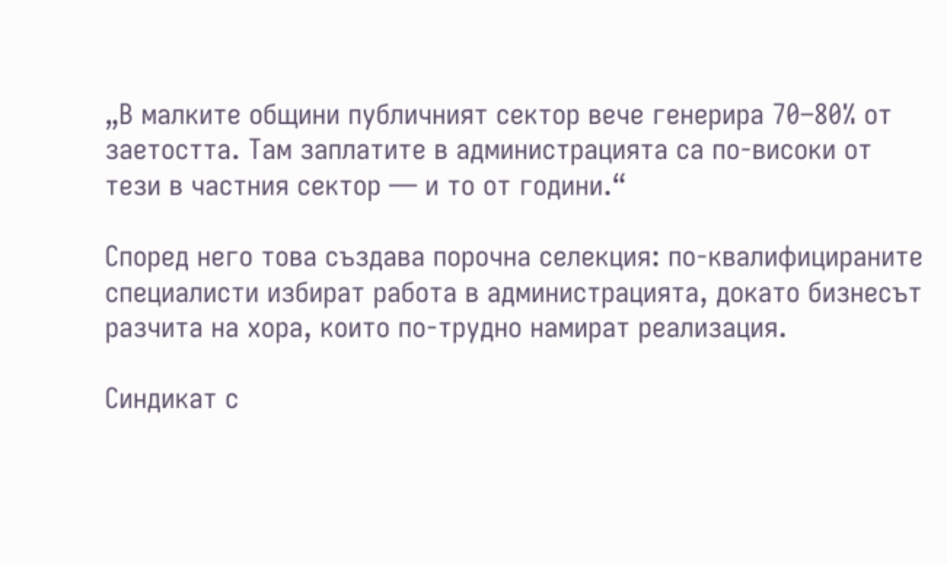„В малките общини публичният сектор вече генерира 70–80% от заетостта. Там заплатите в администрацията са по-високи от тези в частния сектор — и то от години.“

Според него това създава порочна селекция: по-квалифицираните специалисти избират работа в администрацията, докато бизнесът разчита на хора, които по-трудно намират реализация.

Синдикат с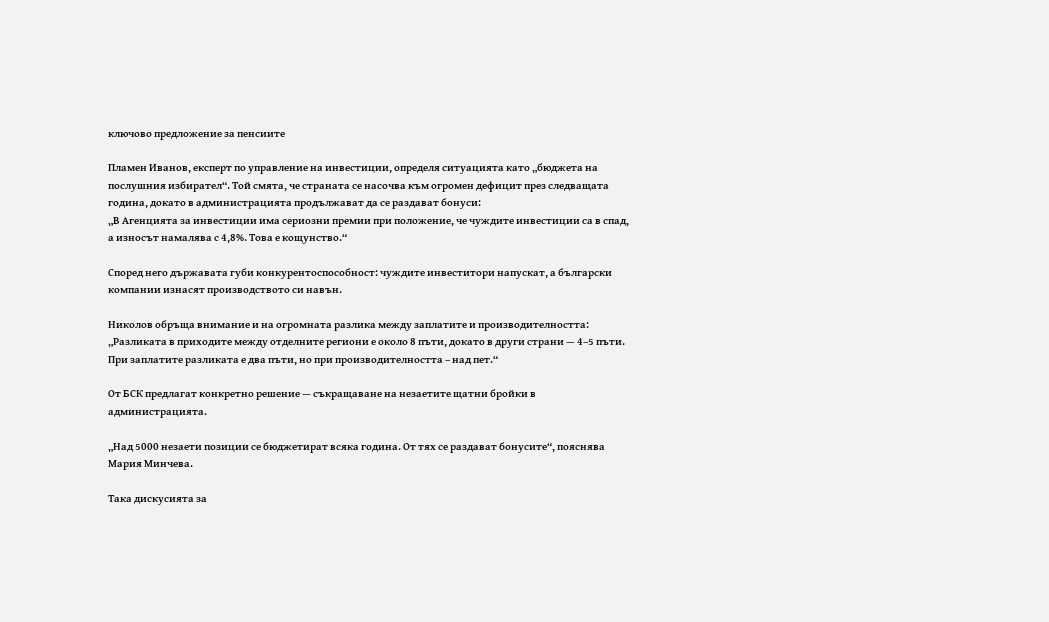ключово предложение за пенсиите

Пламен Иванов, експерт по управление на инвестиции, определя ситуацията като „бюджета на послушния избирател“. Той смята, че страната се насочва към огромен дефицит през следващата година, докато в администрацията продължават да се раздават бонуси:
„В Агенцията за инвестиции има сериозни премии при положение, че чуждите инвестиции са в спад, а износът намалява с 4,8%. Това е кощунство.“

Според него държавата губи конкурентоспособност: чуждите инвеститори напускат, а български компании изнасят производството си навън.

Николов обръща внимание и на огромната разлика между заплатите и производителността:
„Разликата в приходите между отделните региони е около 8 пъти, докато в други страни — 4–5 пъти. При заплатите разликата е два пъти, но при производителността – над пет.“

От БСК предлагат конкретно решение — съкращаване на незаетите щатни бройки в администрацията.

„Над 5000 незаети позиции се бюджетират всяка година. От тях се раздават бонусите“, пояснява Мария Минчева.

Така дискусията за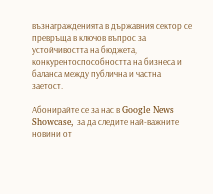възнагражденията в държавния сектор се превръща в ключов въпрос за устойчивостта на бюджета, конкурентоспособността на бизнеса и баланса между публична и частна заетост.

Абонирайте се за нас в Google News Showcase, за да следите най-важните новини от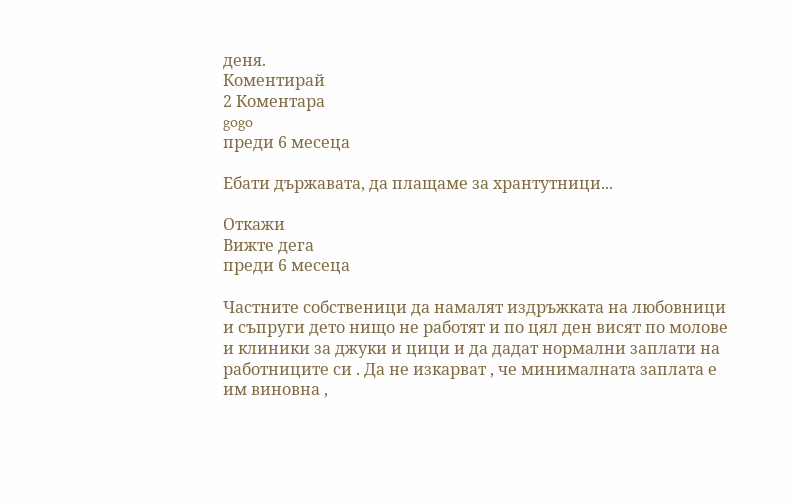деня.
Коментирай
2 Коментара
gogo
преди 6 месеца

Ебати държавата, да плащаме за хрантутници...

Откажи
Вижте дега
преди 6 месеца

Частните собственици да намалят издръжката на любовници и съпруги дето нищо не работят и по цял ден висят по молове и клиники за джуки и цици и да дадат нормални заплати на работниците си . Да не изкарват , че минималната заплата е им виновна ,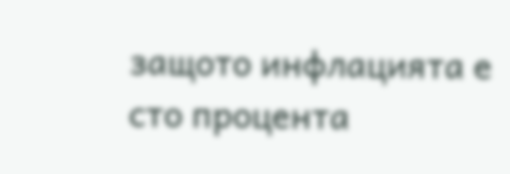защото инфлацията е сто процента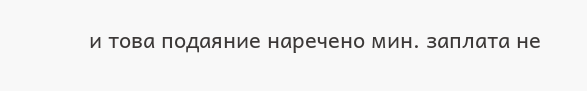и това подаяние наречено мин. заплата не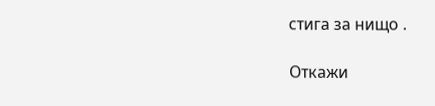стига за нищо .

Откажи